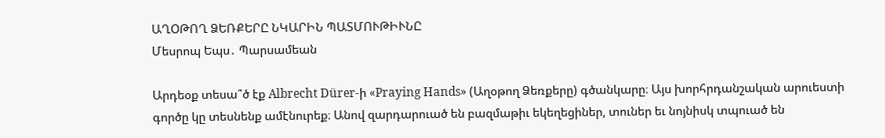ԱՂՕԹՈՂ ՁԵՌՔԵՐԸ ՆԿԱՐԻՆ ՊԱՏՄՈՒԹԻՒՆԸ
Մեսրոպ Եպս․ Պարսամեան

Արդեօք տեսա՞ծ էք Albrecht Dürer-ի «Praying Hands» (Աղօթող Ձեռքերը) գծանկարը։ Այս խորհրդանշական արուեստի գործը կը տեսնենք ամէնուրեք։ Անով զարդարուած են բազմաթիւ եկեղեցիներ, տուներ եւ նոյնիսկ տպուած են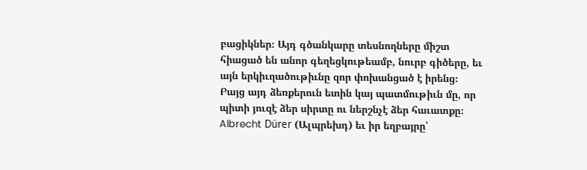բացիկներ։ Այդ գծանկարը տեսնողները միշտ հիացած են անոր գեղեցկութեամբ, նուրբ գիծերը, եւ այն երկիւղածութիւնը զոր փոխանցած է իրենց։ Բայց այդ ձեռքերուն ետին կայ պատմութիւն մը, որ պիտի յուզէ ձեր սիրտը ու ներշնչէ ձեր հաւատքը։
Albrecht Dürer (Ալպրեխդ) եւ իր եղբայրը՝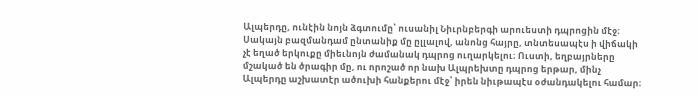Ալպերդը, ունէին նոյն ձգտումը՝ ուսանիլ Նիւրնբերգի արուեստի դպրոցին մէջ։ Սակայն բազմանդամ ընտանիք մը ըլլալով, անոնց հայրը, տնտեսապէս ի վիճակի չէ եղած երկուքը միեւնոյն ժամանակ դպրոց ուղարկելու։ Ուստի, եղբայրները մշակած են ծրագիր մը, ու որոշած որ նախ Ալպրեխտը դպրոց երթար, մինչ Ալպերդը աշխատէր ածուխի հանքերու մէջ՝ իրեն նիւթապէս օժանդակելու համար։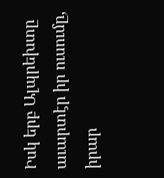Իսկ երբ Ալպրեխտը աւարտէր իր ուսումը, իրար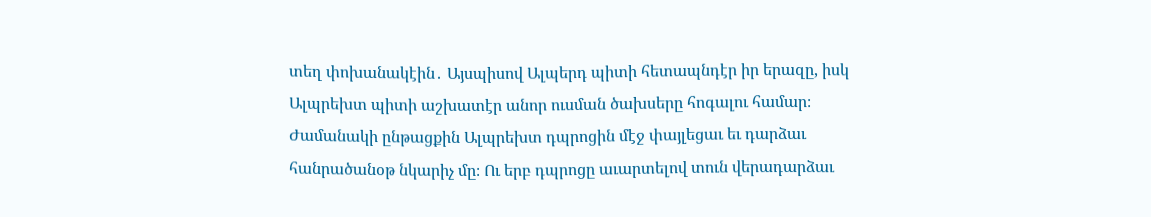տեղ փոխանակէին․ Այսպիսով Ալպերդ պիտի հետապնդէր իր երազը, իսկ Ալպրեխտ պիտի աշխատէր անոր ուսման ծախսերը հոգալու համար։
Ժամանակի ընթացքին Ալպրեխտ դպրոցին մէջ փայլեցաւ եւ դարձաւ հանրածանօթ նկարիչ մը։ Ու երբ դպրոցը աւարտելով տուն վերադարձաւ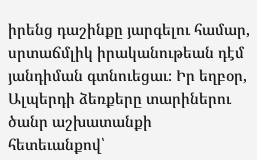իրենց դաշինքը յարգելու համար, սրտաճմլիկ իրականութեան դէմ յանդիման գտնուեցաւ։ Իր եղբօր, Ալպերդի ձեռքերը տարիներու ծանր աշխատանքի հետեւանքով՝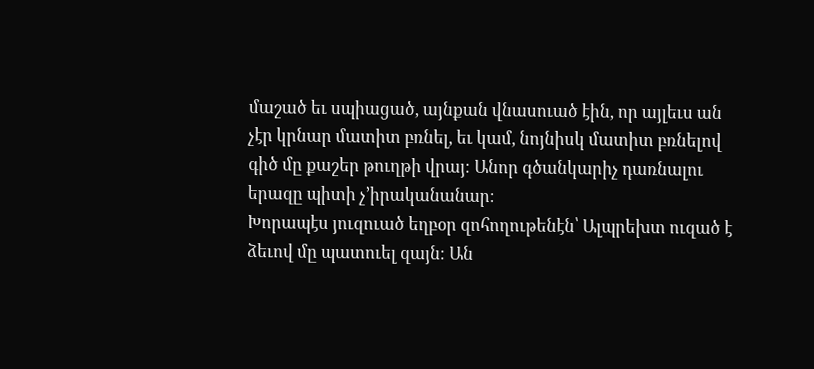մաշած եւ սպիացած, այնքան վնասուած էին, որ այլեւս ան չէր կրնար մատիտ բռնել, եւ կամ, նոյնիսկ մատիտ բռնելով գիծ մը քաշեր թուղթի վրայ։ Անոր գծանկարիչ դառնալու երազը պիտի չ’իրականանար։
Խորապէս յուզուած եղբօր զոհողութենէն՝ Ալպրեխտ ուզած է ձեւով մը պատուել զայն։ Ան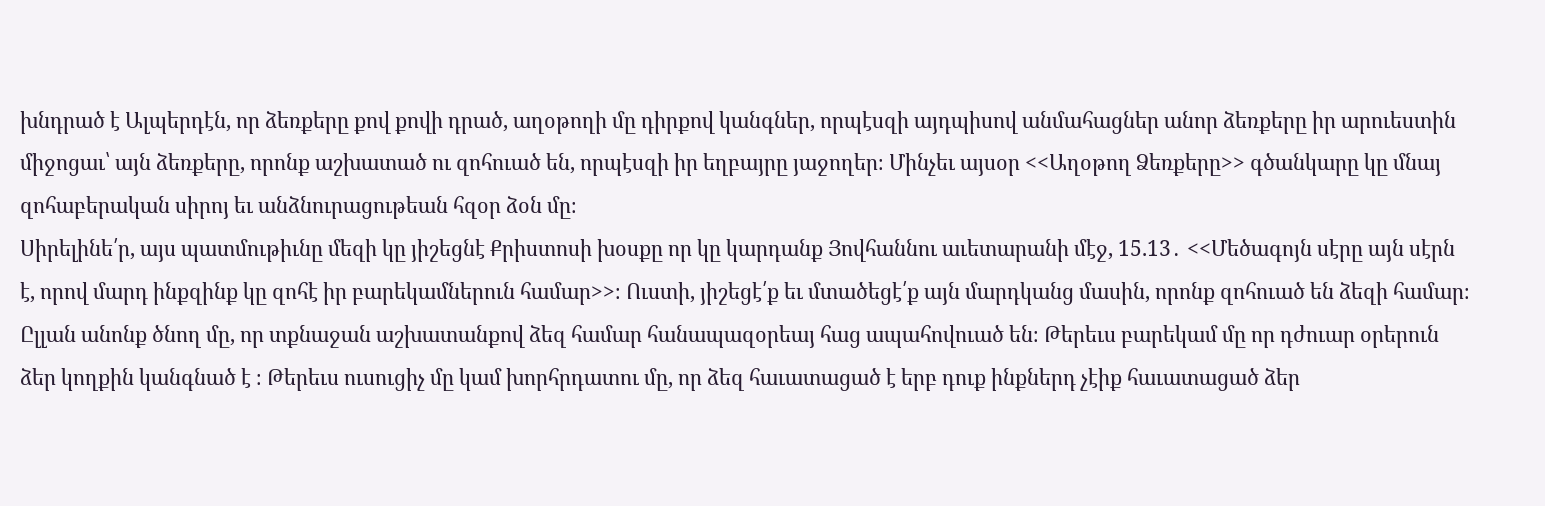խնդրած է Ալպերդէն, որ ձեռքերը քով քովի դրած, աղօթողի մը դիրքով կանգներ, որպէսզի այդպիսով անմահացներ անոր ձեռքերը իր արուեստին միջոցաւ՝ այն ձեռքերը, որոնք աշխատած ու զոհուած են, որպէսզի իր եղբայրը յաջողեր։ Մինչեւ այսօր <<Աղօթող Ձեռքերը>> գծանկարը կը մնայ զոհաբերական սիրոյ եւ անձնուրացութեան հզօր ձօն մը։
Սիրելինե՛ր, այս պատմութիւնը մեզի կը յիշեցնէ Քրիստոսի խօսքը որ կը կարդանք Յովհաննու աւետարանի մէջ, 15.13․ <<Մեծագոյն սէրը այն սէրն է, որով մարդ ինքզինք կը զոհէ իր բարեկամներուն համար>>։ Ուստի, յիշեցէ՛ք եւ մտածեցէ՛ք այն մարդկանց մասին, որոնք զոհուած են ձեզի համար։ Ըլլան անոնք ծնող մը, որ տքնաջան աշխատանքով ձեզ համար հանապազօրեայ հաց ապահովուած են։ Թերեւս բարեկամ մը որ դժուար օրերուն ձեր կողքին կանգնած է ։ Թերեւս ուսուցիչ մը կամ խորհրդատու մը, որ ձեզ հաւատացած է երբ դուք ինքներդ չէիք հաւատացած ձեր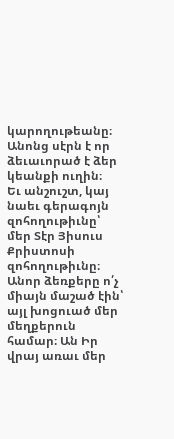կարողութեանը։ Անոնց սէրն է որ ձեւաւորած է ձեր կեանքի ուղին։
Եւ անշուշտ, կայ նաեւ գերագոյն զոհողութիւնը՝ մեր Տէր Յիսուս Քրիստոսի զոհողութիւնը։ Անոր ձեռքերը ո՛չ միայն մաշած էին՝ այլ խոցուած մեր մեղքերուն համար։ Ան Իր վրայ առաւ մեր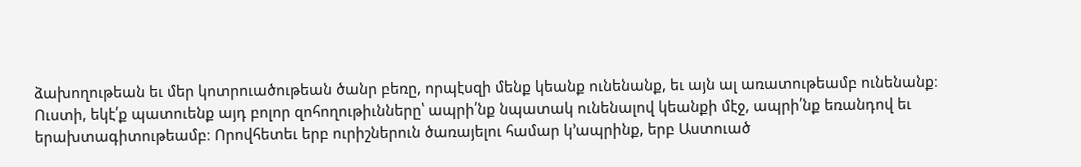ձախողութեան եւ մեր կոտրուածութեան ծանր բեռը, որպէսզի մենք կեանք ունենանք, եւ այն ալ առատութեամբ ունենանք։
Ուստի, եկէ՛ք պատուենք այդ բոլոր զոհողութիւնները՝ ապրի՛նք նպատակ ունենալով կեանքի մէջ, ապրի՛նք եռանդով եւ երախտագիտութեամբ։ Որովհետեւ երբ ուրիշներուն ծառայելու համար կ՚ապրինք, երբ Աստուած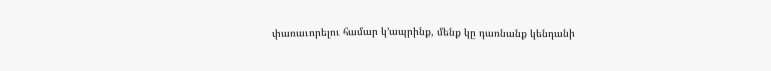փառաւորելու համար կ՚ապրինք, մենք կը դառնանք կենդանի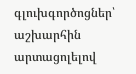գլուխգործոցներ՝ աշխարհին արտացոլելով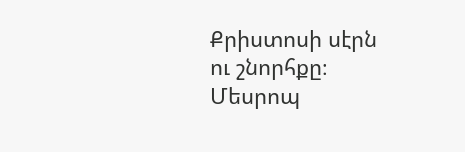Քրիստոսի սէրն ու շնորհքը։
Մեսրոպ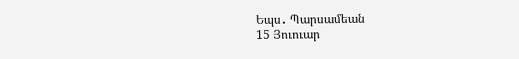Եպս․ Պարսամեան
15 Յուուար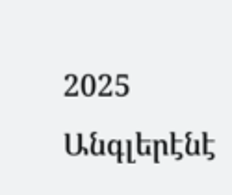2025
Անգլերէնէ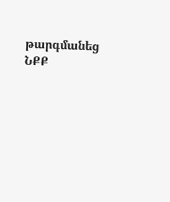թարգմանեց ՆՔՔ